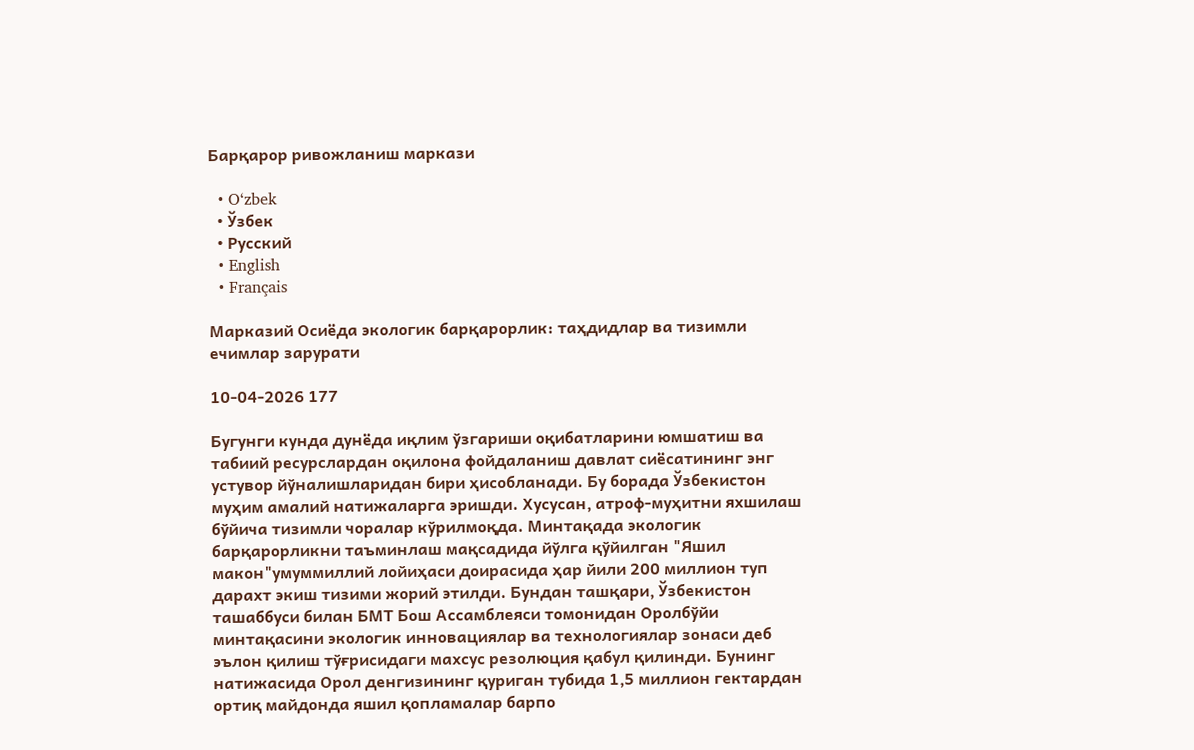Барқарор ривожланиш маркази

  • O‘zbek
  • Ўзбек
  • Русский
  • English
  • Français

Марказий Осиёда экологик барқарорлик: таҳдидлар ва тизимли ечимлар зарурати

10-04-2026 177

Бугунги кунда дунёда иқлим ўзгариши оқибатларини юмшатиш ва табиий ресурслардан оқилона фойдаланиш давлат сиёсатининг энг устувор йўналишларидан бири ҳисобланади. Бу борада Ўзбекистон муҳим амалий натижаларга эришди. Хусусан, атроф-муҳитни яхшилаш бўйича тизимли чоралар кўрилмоқда. Минтақада экологик барқарорликни таъминлаш мақсадида йўлга қўйилган "Яшил макон"умуммиллий лойиҳаси доирасида ҳар йили 200 миллион туп дарахт экиш тизими жорий этилди. Бундан ташқари, Ўзбекистон ташаббуси билан БМТ Бош Ассамблеяси томонидан Оролбўйи минтақасини экологик инновациялар ва технологиялар зонаси деб эълон қилиш тўғрисидаги махсус резолюция қабул қилинди. Бунинг натижасида Орол денгизининг қуриган тубида 1,5 миллион гектардан ортиқ майдонда яшил қопламалар барпо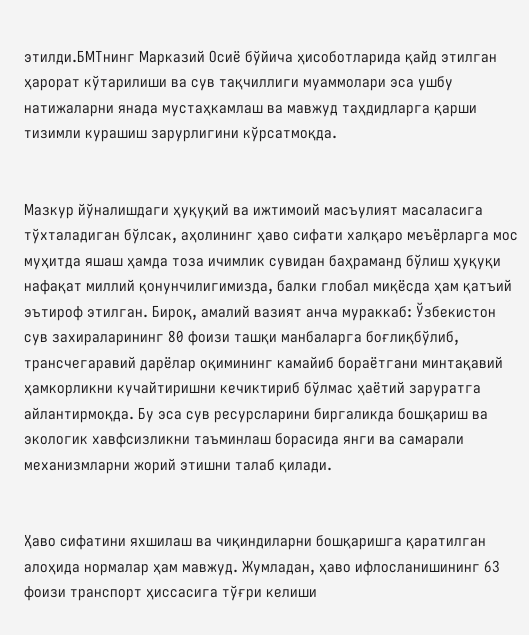этилди.БМТнинг Марказий Осиё бўйича ҳисоботларида қайд этилган ҳарорат кўтарилиши ва сув тақчиллиги муаммолари эса ушбу натижаларни янада мустаҳкамлаш ва мавжуд таҳдидларга қарши тизимли курашиш зарурлигини кўрсатмоқда.


Мазкур йўналишдаги ҳуқуқий ва ижтимоий масъулият масаласига тўхталадиган бўлсак, аҳолининг ҳаво сифати халқаро меъёрларга мос муҳитда яшаш ҳамда тоза ичимлик сувидан баҳраманд бўлиш ҳуқуқи нафақат миллий қонунчилигимизда, балки глобал миқёсда ҳам қатъий эътироф этилган. Бироқ, амалий вазият анча мураккаб: Ўзбекистон сув захираларининг 80 фоизи ташқи манбаларга боғлиқбўлиб, трансчегаравий дарёлар оқимининг камайиб бораётгани минтақавий ҳамкорликни кучайтиришни кечиктириб бўлмас ҳаётий заруратга айлантирмоқда. Бу эса сув ресурсларини биргаликда бошқариш ва экологик хавфсизликни таъминлаш борасида янги ва самарали механизмларни жорий этишни талаб қилади.


Ҳаво сифатини яхшилаш ва чиқиндиларни бошқаришга қаратилган алоҳида нормалар ҳам мавжуд. Жумладан, ҳаво ифлосланишининг 63 фоизи транспорт ҳиссасига тўғри келиши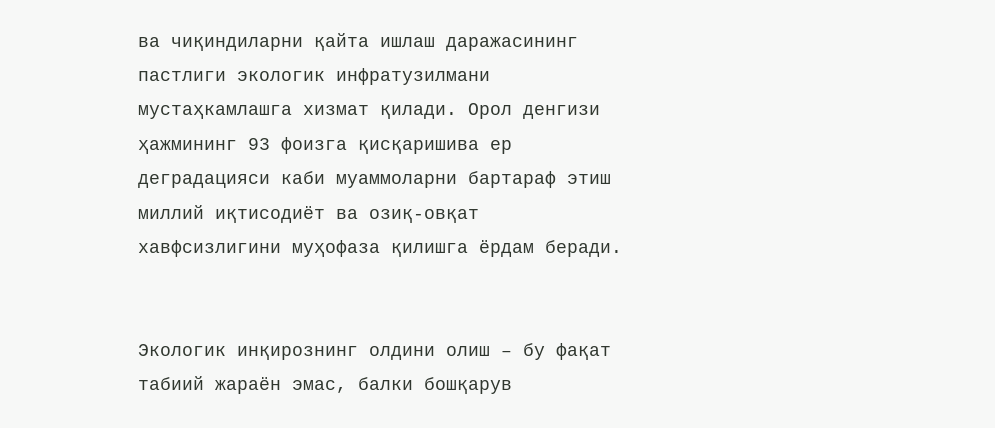ва чиқиндиларни қайта ишлаш даражасининг пастлиги экологик инфратузилмани мустаҳкамлашга хизмат қилади. Орол денгизи ҳажмининг 93 фоизга қисқаришива ер деградацияси каби муаммоларни бартараф этиш миллий иқтисодиёт ва озиқ-овқат хавфсизлигини муҳофаза қилишга ёрдам беради.


Экологик инқирознинг олдини олиш – бу фақат табиий жараён эмас, балки бошқарув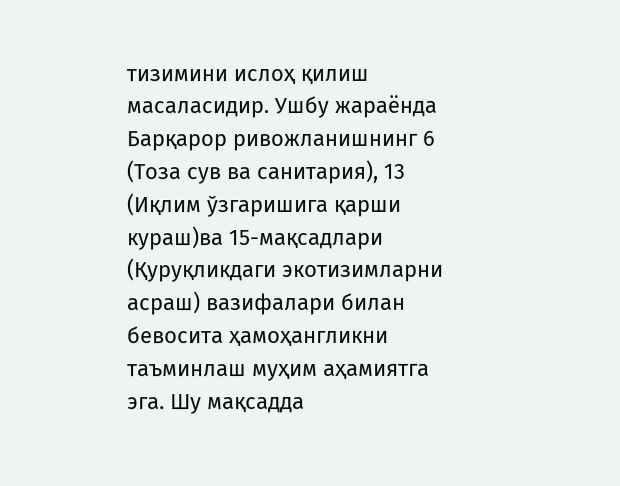тизимини ислоҳ қилиш масаласидир. Ушбу жараёнда Барқарор ривожланишнинг 6 (Тоза сув ва санитария), 13 (Иқлим ўзгаришига қарши кураш)ва 15-мақсадлари (Қуруқликдаги экотизимларни асраш) вазифалари билан бевосита ҳамоҳангликни таъминлаш муҳим аҳамиятга эга. Шу мақсадда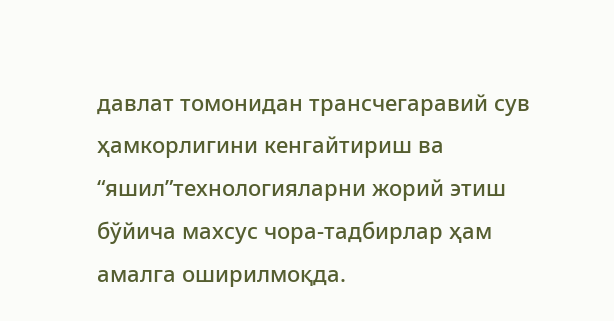давлат томонидан трансчегаравий сув ҳамкорлигини кенгайтириш ва “яшил”технологияларни жорий этиш бўйича махсус чора-тадбирлар ҳам амалга оширилмоқда.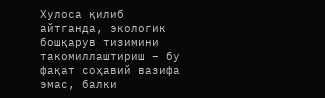Хулоса қилиб айтганда, экологик бошқарув тизимини такомиллаштириш – бу фақат соҳавий вазифа эмас, балки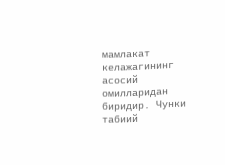мамлакат келажагининг асосий омилларидан биридир. Чунки табиий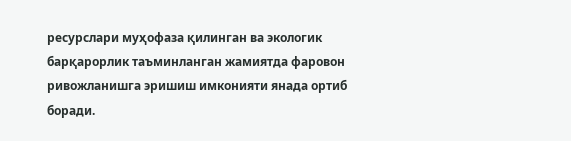ресурслари муҳофаза қилинган ва экологик барқарорлик таъминланган жамиятда фаровон ривожланишга эришиш имконияти янада ортиб боради.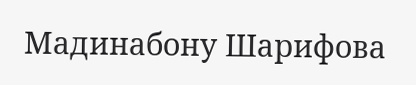Мадинабону Шарифова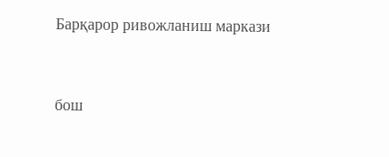Барқарор ривожланиш маркази


бош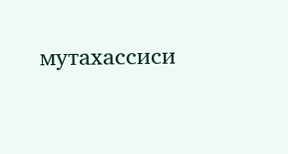мутахассиси